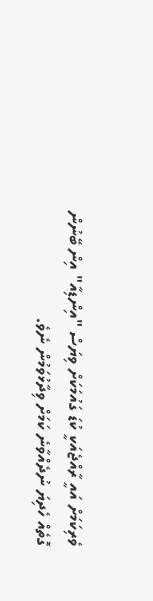ވެރިކަމަށް އައީ ރާއްޖެއަކީ ކުޑަ ގައުމަކަށް ވިޔަސް "އިންޑިއާ" އިން ބޭނުން ގޮތެއް ހެދިޔަ ނުދެއްވާނެ ކަމަށް ވިދާޅުވަމުން ނެވެ.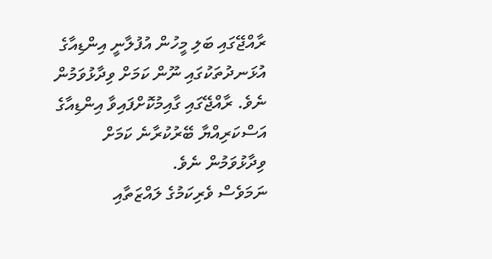ރާއްޖޭގައި ބަލި މީހުން އުފުލާނީ އިންޑިއާގެ އުޅަނދުތަކުގައި ނޫން ކަމަށް ވިދާޅުވަމުން ނެވެ. ރާއްޖޭގައި ގާއިމުކޮށްފައިވާ އިންޑިއާގެ އަސްކަރިއްޔާ ބޭރުކުރާނެ ކަމަށް ވިދާޅުވަމުން ނެވެ.
ނަމަވެސް ވެރިކަމުގެ ލައްޒަތާއި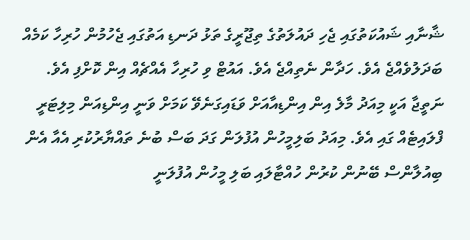ޝާނާއި ޝައުކަތުގައި ޖެހި ދައުލަތުގެ ތިޖޫރީގެ ތަޅު ދަނޑި އަތުގައި ޖެހުމުން ހުރިހާ ކަމެއް ބަދަލުވެއްޖެ އެވެ. ހަދާން ނެތިއްޖެ އެވެ. އައުޓް ވި ހުރިހާ އެއްޗެއް އިން ކޮށްފި އެވެ.
ނަތީޖާ އަކީ މިއަދު މާލެ އިން އިންޑިއާއަށް ވަޑައިގަނެވޭ ކަމަށް ވަނީ އިންޑިއަން މިލިޓަރީ ފްލައިޓެއް ގައި އެވެ. މިއަދު ބަލިމީހުން އުފުލަން ގަދަ ބަސް ބުނެ ތައްޔާރުކުރި އެއާ އެން ބިއުލާންސް ބޭނުން ކުރުން ހުއްޓާލައި ބަލި މީހުން އުފުލަނީ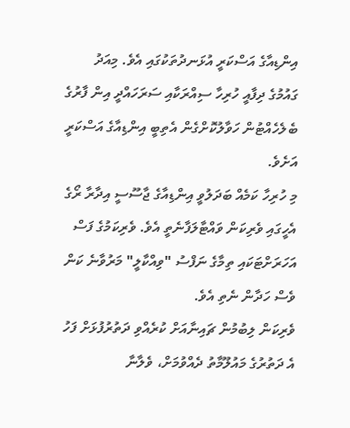އިންޑިއާގެ އަސްކަރީ އުޅަނދުތަކުގައި އެވެ. މިއަދު ގައުމުގެ ދިފާއީ ހުރިހާ ސިއްރަކާއި ސަރަހައްދީ އިން ފާރުގެ ބެލެހެއްޓުން ހަވާލުކޮށްގެން އެތިބީ އިންޑިއާގެ އަސްކަރީ އަށެވެ.
މި ހުރިހާ ކަމެއް ބަދަލުވީ އިންޑިއާގެ ޖާސޫސީ އިދާރާ ރޯގެ އެހީގައި ވެރިކަން ވައްޓާލަފާނެތީ އެވެ. ވެރިކަމުގެ ފަސް އަހަރަށްޓަކައި ތިމާގެ ނަފްސު "ވިއްކާލީ" މަރުވާނެ ކަން ވެސް ހަދާން ނެތި އެވެ.
ވެރިކަން ލިބުމުން ޗައިނާއަށް ކުރެއްވި ދަތުރުފުޅަށް ފަހު އެ ދަތުރުގެ މައުލޫމާތު ދެއްވުމަށް، ވެލާނާ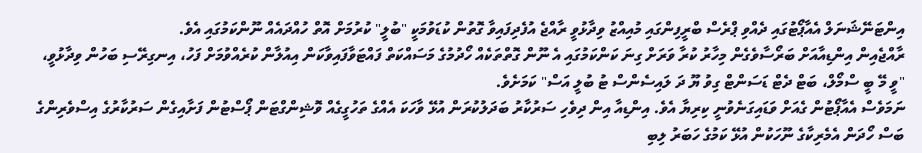އިންޓަނޭޝަނަލް އެއާޕޯޓުގައި ދެއްވި ޕްރެސް ބްރީފިންގައި މުއިއްޒު ވިދާޅުވީ ރާއްޖެ އުފެދިފައިވާ ގޮތުން ކުޑަވުމަކީ "ބުލީ" ކުރުމަށް އޮތް ހުއްދައެއް ނޫންކަމުގައި އެވެ.
ރާއްޖެއިން އިންޑިއާއަށް ބަރޯސާވެގެން މިހާރު ކުރާ ވަރަށް ގިނަ ކަންކަމުގައި އެ ނޫން ގޮތްތަކެއް ހޯދުމުގެ މަސައްކަތް ފައްޓަވާފައިވާކަން އިއުލާން ކުރެއްވުމަށް ފަހު، އިނގިރޭސި ބަހުން ވިދާޅުވީ، "ވީ މޭ ބީ ސްމޯލް، ބަޓް ދެޓް ޑަސަންޓް ގިވު ޔޫ ދަ ލައިސެންސް ޓު ބުލީ އަސް" ކަމަށެވެ.
ނަމަވެސް އެއާޕޯޓުން ގެއަށް ވަޑައިގަނެވުނީ ކިރިޔާ އެވެ. އިންޑިއާ އިން ދިވެހި ސަރުކާރު ބަދަލުކުރަން އުޅޭ ވާހަކަ އެއްގެ ތަހުގީގެއް ވޮޝިންގްޓަން ޕޯސްޓުން ފަށާއިގެން ސަރުކާރުގެ އިސްވެރިންގެ ބަސް ހޯދަން އެމެރިކާގެ ނޫހަކުން އުޅޭ ކަމުގެ ހަބަރު ލިބި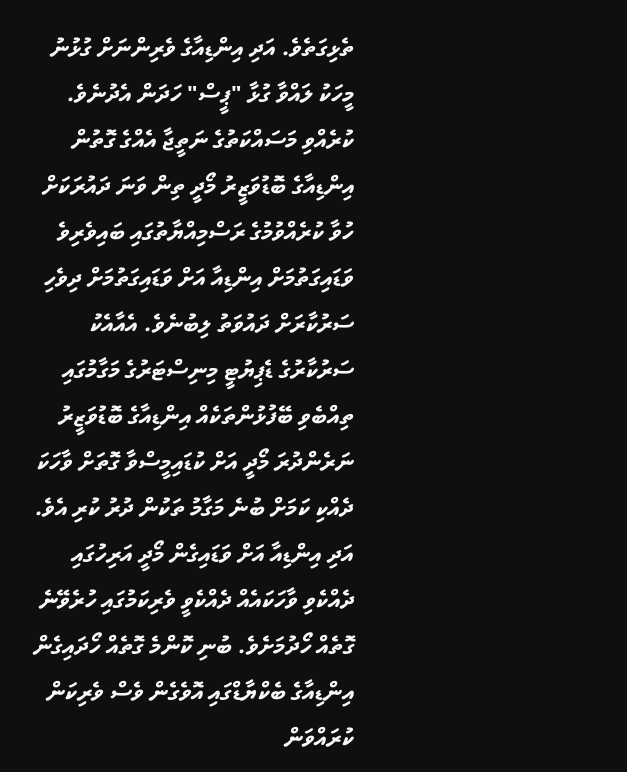ތެޅިގަތެވެ. އަދި އިންޑިއާގެ ވެރިންނަށް ގުޅުނު މީހަކު ލައްވާ ގުޅާ "ޕީސް" ހަދަން އެދުނެވެ.
ކުރެއްވި މަސައްކަތުގެ ނަތީޖާ އެއްގެ ގޮތުން އިންޑިއާގެ ބޮޑުވަޒީރު މޯދީ ތިން ވަނަ ދައުރަކަށް ހުވާ ކުރެއްވުމުގެ ރަސްމިއްޔާތުގައި ބައިވެރިވެ ވަޑައިގަތުމަށް އިންޑިއާ އަށް ވަޑައިގަތުމަށް ދިވެހި ސަރުކާރަށް ދައުވަތު ލިބުނެވެ. އެއާއެކު ސަރުކާރުގެ ޑެޕިޔުޓީ މިނިސްޓަރުގެ މަގާމުގައި ތިއްބެވި ބޭފުޅުންތަކެއް އިންޑިއާގެ ބޮޑުވަޒީރު ނަރެންދުރަ މޯދީ އަށް ކުޑައިމީސްވާ ގޮތަށް ވާހަކަ ދެއްކި ކަމަށް ބުނެ މަގާމު ތަކުން ދުރު ކުރި އެވެ.
އަދި އިންޑިއާ އަށް ވަޑައިގެން މޯދީ އަރިހުގައި ދެއްކެވި ވާހަކައެއް ދެއްކެވީ ވެރިކަމުގައި ހުރެވޭނެ ގޮތެއް ހޯދުމަށެވެ. ބުނި ކޮންމެ ގޮތެއް ހޯދައިގެން އިންޑިއާގެ ބެކްޔާޑްގައި އޮވެގެން ވެސް ވެރިކަން ކުރައްވަން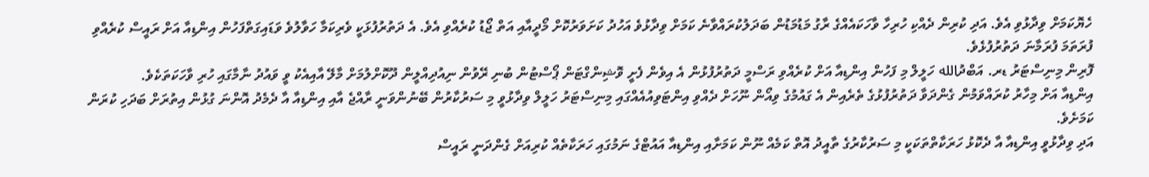ހެޔޮކަމަށް ވިދާޅުވި އެވެ. އަދި ކުރިން ދެއްކި ހުރިހާ ވާހަކައެއްގެ ރާގު މަޑުމަޑުން ބަދަލުކުރައްވާނެ ކަމަށް ވިދާޅުވެ އަހުދު ކަށަވަރުކޮށް މޯދީއާއި އަތް ޖޯޑު ކުރެއްވި އެވެ. އެ ދަތުރުފުޅަކީ ވެރިކަމާ ހަވާލުވެ ވަޑައިގަތްފަހުން އިންޑިއާ އަށް ރައީސް ކުރެއްވި ފުރަތަމަ ފުރަމާނަ ދަތުރުފުޅެވެ.
ފޮރިން މިނިސްޓަރު ޑރ. އަބްދުالله ހަލީލް މި ފަހުން އިންޑިއާ އަށް ކުރެއްވި ރަސްމީ ދަތުރުފުޅުން އެ އިވެން ފެށީ ވޮޝިންގްޓަން ޕޯސްޓުން ބުނި ރޭވުން ނިއުދިއްލީން ދޫކޮށްލުމަށް މާލޭ އާއިއެކު ވީ ވައުދު ނާމާގައި ހުރި ވާހަކަތަކެވެ.
އިންޑިއާ އަށް މިހާރު ކުރައްވަމުން ގެންދަވާ ދަތުރުފުޅުގެ ތެރެއިން އެ ގައުމުގެ ވިއޯން ނޫހަށް ދެއްވި އިންޓަވިއުއެއްގައި މިނިސްޓަރު ހަލީލް ވިދާޅުވީ މި ސަރުކާރުން ބޭނުންވަނީ ރާއްޖެ އާއި އިންޑިއާ އާ ދެމެދު އޮންނަ ގުޅުން އިތުރަށް ބަދަހި ކުރަން ކަމަށެވެ.
އަދި ވިދާޅުވީ އިންޑިއާ އާ ދެކޮޅު ހަރަކާތްތަކަކީ މި ސަރުކާރުގެ ތާއީދު އޮތް ކަމެއް ނޫން ކަމަށާއި އިންޑިއާ އައުޓްގެ ނަމުގައި ހަރަކާތެއް ކުރިއަށް ގެންދަނީ ރައީސް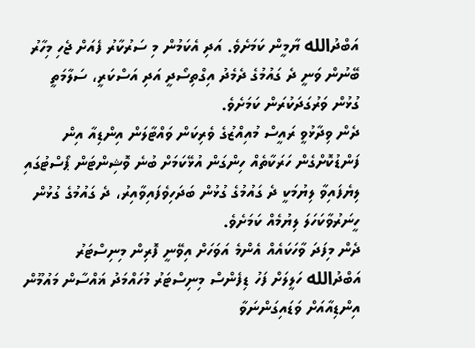އަބްދުالله ޔާމީން ކަމަށެވެ. އަދި އެކަމުން މި ސަރުކާރު ފެއަށް ޖެހި މިހާރު ބޭނުން ވަނީ ދެ ގައުމުގެ ދެމެދު އިގްތިސޯދީ އަދި އަސްކަރީ، ސަލާމަތީ ގުޅުން ވަރުގަދަކުރަން ކަމަށެވެ.
ދެން ވިދާޅުވީ ރައީސް މުއިއްޒުގެ ވެރިކަން ވައްޓާލަން އިންޑިއާ އިން ފަންޑުކޮށްގެން ހަރަކާތެއް ހިންގަން އުޅޭކަމަށް ބުނެ ވޮޝިންޓަން ޕޯސްޓުގައި ލިޔެފައިވާ ލިޔުމަކީ ދެ ގައުމުގެ ގުޅުން ބަދަހިވެފައިވާއިރު، ދެ ގައުމުގެ ގުޅުން ހީނަރުވާކަހަލަ ލިޔުމެއް ކަމަށެވެ.
ދެން މިފަދަ ވާހަކައެއް އެންމެ އަވަހަށް އިވޭނީ ފޮރިން މިނިސްޓަރު އަބްދުالله ހަލީލަށް ފަހު ޑިފެންސް މިނިސްޓަރު މުހައްމަދު ޣައްސާން މައުމޫން އިންޑިއާއަށް ވަޑައިގަންނަވާ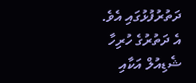ދަތުރުފުޅުގައި އެވެ. އެ ދަތުރުގެ ހުރިހާ ޝެޑިއުލް އަކާއި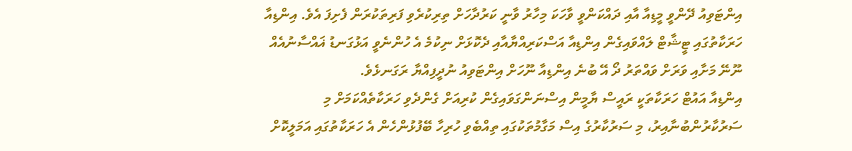އިންޓަވިއު ދޭންވީ މީޑިއާ އާއި ދައްކަންވީ ވާހަކަ މިހާރު ވާނީ ކަރުދާހަށް ތިރިކުރެވި ފަރިތަކުރަން ފެށިފަ އެވެ. އިންޑިއާ ހަރަކާތުގައި ޓީޝާޓް ލައްވައިގެން އިންޑިއާ އަސްކަރިއްޔާއާއި ދެކޮޅަށް ނިކުމެ އެ ހުންނެވީ އަޅުގަނޑު ޣައްސާނުއެއް ނޫނޭ މަށާއި ވަރަށް ވައްތަރު ދޯ އޭ ބުނެ އިންޑިއާ ނޫހަށް އިންޓަވިއު ނުދީފިއްޔާ ރަގަނޅެވެ.
އިންޑިއާ އައުޓް ހަރަކާތަކީ ރައީސް ޔާމީން އިސްނަންގަވައިގެން ކުރިއަށް ގެންދެވި ހަރަކާތެއްކަމަށް މި ސަރުކާރުންބުނާއިރު، މި ސަރުކާރުގެ އިސް މަގާމުތަކުގައި ތިއްބެވި ހުރިހާ ބޭފުޅުންހެން އެ ހަރަކާތުގައި އަމަލީކޮށް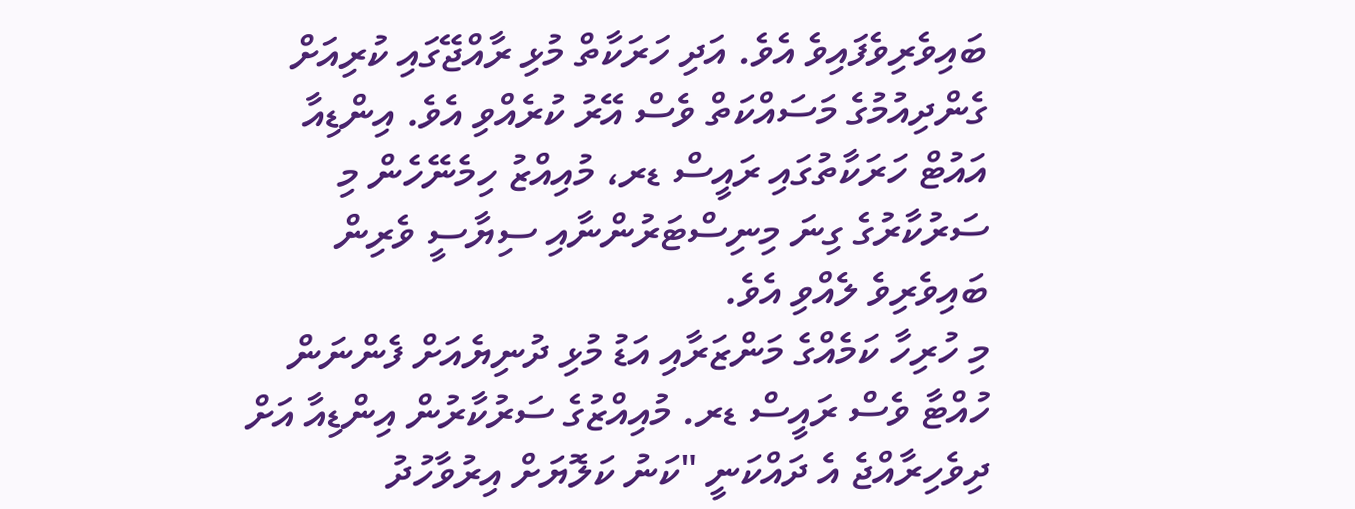ބައިވެރިވެފައިވެ އެވެ. އަދި ހަރަކާތް މުޅި ރާއްޖޭގައި ކުރިއަށް ގެންދިއުމުގެ މަސައްކަތް ވެސް އޭރު ކުރެއްވި އެވެ. އިންޑިއާ އައުޓް ހަރަކާތުގައި ރައީސް ޑރ، މުއިއްޒު ހިމެނޭހެން މި ސަރުކާރުގެ ގިނަ މިނިސްޓަރުންނާއި ސިޔާސީ ވެރިން ބައިވެރިވެ ލެއްވި އެވެ.
މި ހުރިހާ ކަމެއްގެ މަންޒަރާއި އަޑު މުޅި ދުނިޔެއަށް ފެންނަން ހުއްޓާ ވެސް ރައީސް ޑރ. މުއިއްޒުގެ ސަރުކާރުން އިންޑިއާ އަށް ދިވެހިރާއްޖެ އެ ދައްކަނީ "ކަނު ކަލޮޔަށް އިރުވާހުދު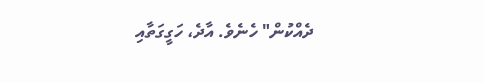ދެއްކުން" ހެނެވެ. އާދެ، ހަގީގަތާއި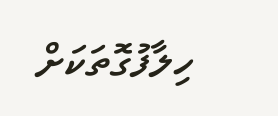ހިލާފުގޮތަކަށް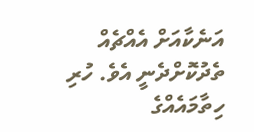އަނެކާއަށް އެއްޗެއް ތެދުކޮށްދެނީ އެވެ. ހުރި ހިތާމައެއްގެ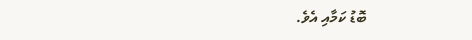ބޮޑު ކަމާއި އެވެ.